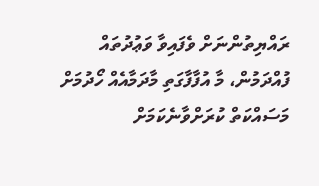ރައްޔިތުންނަށް ވެފައިވާ ވަޢުދުތައް ފުއްދަމުން، މާ އުފާފާގަތި މާދަމާއެއް ހޯދުމަށް މަސައްކަތް ކުރަށްވާނެކަމަށް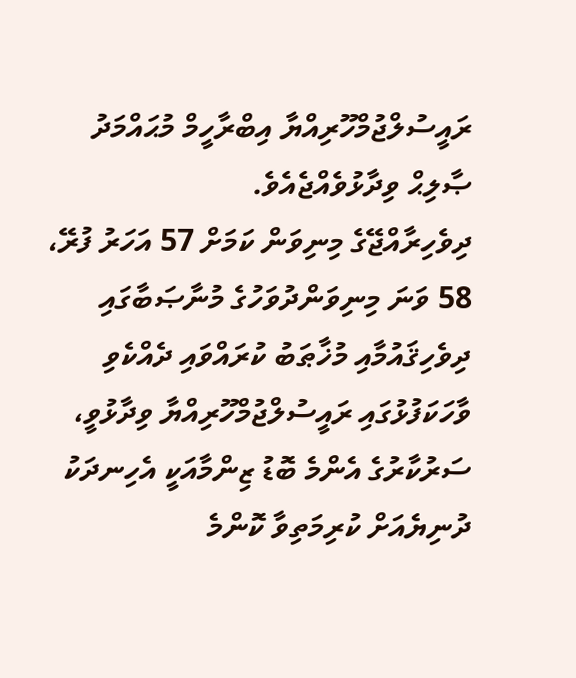ރައީސުލްޖުމްހޫރިއްޔާ އިބްރާހީމް މުޙައްމަދު ޞާލިޙް ވިދާޅުވެއްޖެއެވެ.
ދިވެހިރާއްޖޭގެ މިނިވަން ކަމަށް 57 އަހަރު ފުރޭ، 58 ވަނަ މިނިވަންދުވަހުގެ މުނާޞަބާގައި ދިވެހިޤައުމާއި މުޚާޠަބު ކުރައްވައި ދެއްކެވި ވާހަކަފުޅުގައި ރައީސުލްޖުމްހޫރިއްޔާ ވިދާޅުވީ، ސަރުކާރުގެ އެންމެ ބޮޑު ޒިންމާއަކީ އެހިނދަކު ދުނިޔެއަށް ކުރިމަތިވާ ކޮންމެ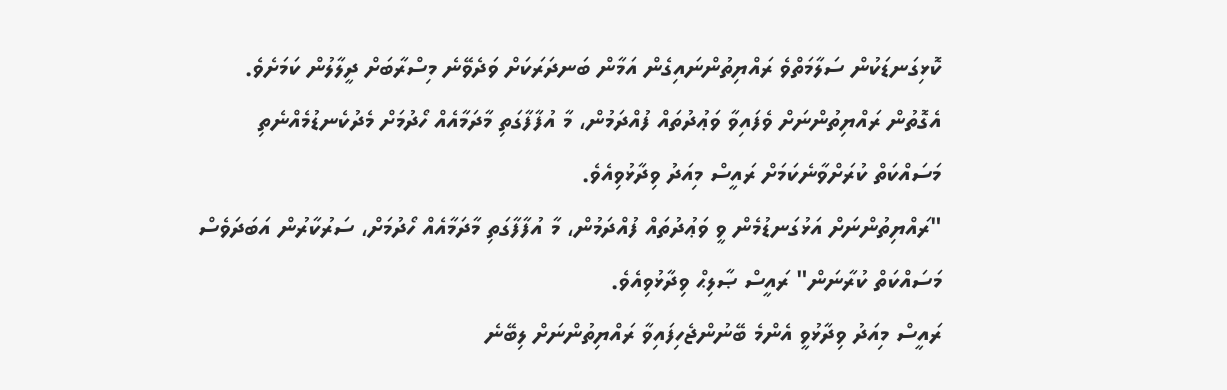ކޮޅިގަނޑަކުން ސަލާމަތްވެ ރައްޔިތުންނައިގެން އަމާން ބަނދަރަކަށް ވަދެވޭނެ މިސްރާބަށް ދީލާލުން ކަމަށެވެ.
އެގޮތުން ރައްޔިތުންނަށް ވެފައިވާ ވަޢުދުތައް ފުއްދަމުން، މާ އުފާފާގަތި މާދަމާއެއް ހޯދުމަށް މެދުކެނޑުމެއްނެތި މަސައްކަތް ކުރަށްވާނެކަމަށް ރައީސް މިއަދު ވިދާޅުވިއެވެ.
"ރައްޔިތުންނަށް އަޅުގަނޑުމެން ވީ ވަޢުދުތައް ފުއްދަމުން، މާ އުފާފާގަތި މާދަމާއެއް ހޯދުމަށް، ސަރުކާރުން އަބަދަވެސް މަސައްކަތް ކުރާނަން" ރައީސް ޞާލިޙް ވިދާޅުވިއެވެ.
ރައީސް މިއަދު ވިދާޅުވީ އެންމެ ބޭނުންޖެހިފައިވާ ރައްޔިތުންނަށް ލިބޭނެ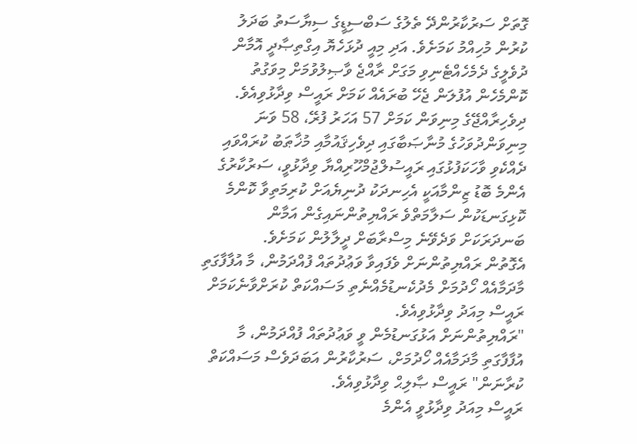ގޮތަށް ސަރުކާރުންދޭ ތެލުގެ ސަބްސިޑީގެ ސިޔާސަތު ބަދަލު ކުރުން މުހިއްމު ކަމަށެވެ. އަދި މިއީ ދުޅަހެޔޮ އިގްތިޞާދީ އޮމާން ދުވެލީގެ ދެމެހެއްޓެނިވި މަގަށް ރާއްޖެ ވާޞިލުވުމަށް މިވަގުތު ކޮންމެހެން އުފުލަން ޖެހޭ ބުރައެއް ކަމަށް ރައީސް ވިދާޅުވިއެވެ.
ދިވެހިރާއްޖޭގެ މިނިވަން ކަމަށް 57 އަހަރު ފުރޭ، 58 ވަނަ މިނިވަންދުވަހުގެ މުނާޞަބާގައި ދިވެހިޤައުމާއި މުޚާޠަބު ކުރައްވައި ދެއްކެވި ވާހަކަފުޅުގައި ރައީސުލްޖުމްހޫރިއްޔާ ވިދާޅުވީ، ސަރުކާރުގެ އެންމެ ބޮޑު ޒިންމާއަކީ އެހިނދަކު ދުނިޔެއަށް ކުރިމަތިވާ ކޮންމެ ކޮޅިގަނޑަކުން ސަލާމަތްވެ ރައްޔިތުންނައިގެން އަމާން ބަނދަރަކަށް ވަދެވޭނެ މިސްރާބަށް ދީލާލުން ކަމަށެވެ.
އެގޮތުން ރައްޔިތުންނަށް ވެފައިވާ ވަޢުދުތައް ފުއްދަމުން، މާ އުފާފާގަތި މާދަމާއެއް ހޯދުމަށް މެދުކެނޑުމެއްނެތި މަސައްކަތް ކުރަށްވާނެކަމަށް ރައީސް މިއަދު ވިދާޅުވިއެވެ.
"ރައްޔިތުންނަށް އަޅުގަނޑުމެން ވީ ވަޢުދުތައް ފުއްދަމުން، މާ އުފާފާގަތި މާދަމާއެއް ހޯދުމަށް، ސަރުކާރުން އަބަދަވެސް މަސައްކަތް ކުރާނަން" ރައީސް ޞާލިޙް ވިދާޅުވިއެވެ.
ރައީސް މިއަދު ވިދާޅުވީ އެންމެ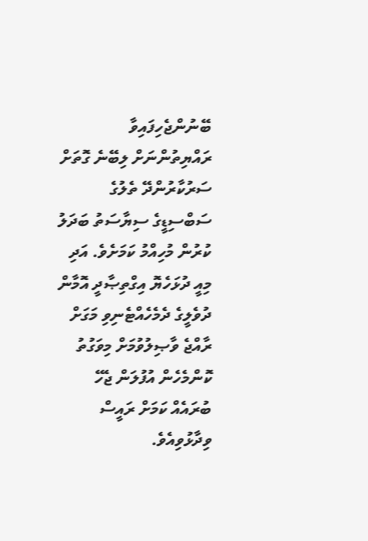ބޭނުންޖެހިފައިވާ ރައްޔިތުންނަށް ލިބޭނެ ގޮތަށް ސަރުކާރުންދޭ ތެލުގެ ސަބްސިޑީގެ ސިޔާސަތު ބަދަލު ކުރުން މުހިއްމު ކަމަށެވެ. އަދި މިއީ ދުޅަހެޔޮ އިގްތިޞާދީ އޮމާން ދުވެލީގެ ދެމެހެއްޓެނިވި މަގަށް ރާއްޖެ ވާޞިލުވުމަށް މިވަގުތު ކޮންމެހެން އުފުލަން ޖެހޭ ބުރައެއް ކަމަށް ރައީސް ވިދާޅުވިއެވެ.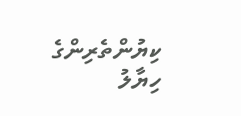ކިޔުންތެރިންގެ ހިޔާލު